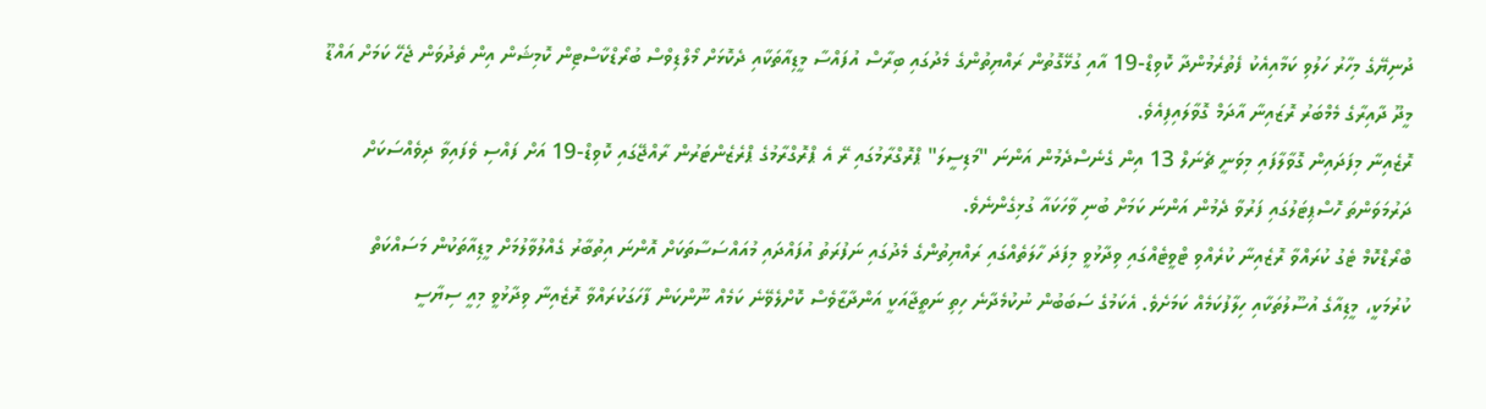ދުނިޔޭގެ މިހާރު ހަލުވި ކަމާއިއެކު ފެތުރެމުންދާ ކޮވިޑް-19 އާއި ގުޅޭގޮތުން ރައްޔިތުންގެ މެދުގައި ބިރާސް އުފައްސާ މީޑިއާތަކާއި ދެކޮޅަށް މޯލްޑިވްސް ބުރޯޑްކާސްޓިން ކޮމިޝަން އިން ތެދުވަން ޖެހޭ ކަމަށް އައްޑޫ މީދޫ ދާއިރާގެ މެމްބަރު ރޮޒައިނާ އާދަމް ގޮވާލައިފިއެވެ.
ރޮޒެއިނާ މިފަދައިން ގޮވާލާފައި މިވަނީ ޗެނަލް 13 އިން ގެނެސްދެމުން އަންނަ "މަޑިސީލަ" ޕްރޮގްރާމުގައި ރޭ އެ ޕްރޮގްރާމުގެ ޕްރެޒެންޓަރުން ރާއްޖޭގައި ކޮވިޑް-19 އަށް ފައްސި ވެފައިވާ ދިވެއްސަކަށް ދަރުމަވަންތަ ހޮސްޕިޓަލުގައި ފަރުވާ ދެމުން އަންނަ ކަމަށް ބުނި ވާހަކައާ ގުޅިގެންނެވެ.
ބްރޯޑްކޮމް ޓެގު ކުރައްވާ ރޮޒެއިނާ ކުރެއްވި ޓްވީޓެއްގައި ވިދާޅުވީ މިފަދަ ހާލަތެއްގައި ރައްޔިތުންގެ މެދުގައި ނަފުރަތު އުފައްދައި މުއައްސަސާތަކަށް އޮންނަ އިތުބާރު ގެއްލުވާލުމަށް މީޑިއާތަކުން މަސައްކަތް ކުރުމަކީ، މީޑިއާގެ އުސޫލުތަކާއި ހިލާފުކަމެއް ކަމަށެވެ. އެކަމުގެ ސަބަބުން ނުކުމެދާނެ ހިތި ނަތީޖާއަކީ އަންދާޒާވެސް ކޮށްލެވޭނެ ކަމެއް ނޫންކަން ފާހަގަކުރައްވާ ރޮޒެއިނާ ވިދާޅުވީ މިއީ ސިޔާސީ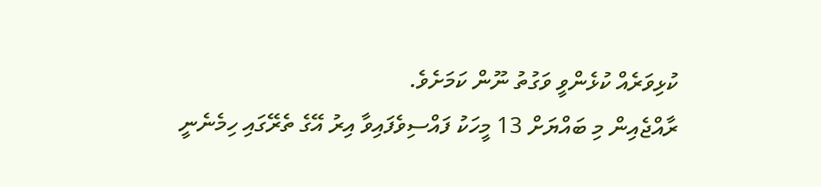ކުޅިވަރެއް ކުޅެންވީ ވަގުތު ނޫން ކަމަށެވެ.
ރާއްޖެއިން މި ބައްޔަށް 13 މީހަކު ފައްސިވެފައިވާ އިރު އޭގެ ތެރޭގައި ހިމެނެނީ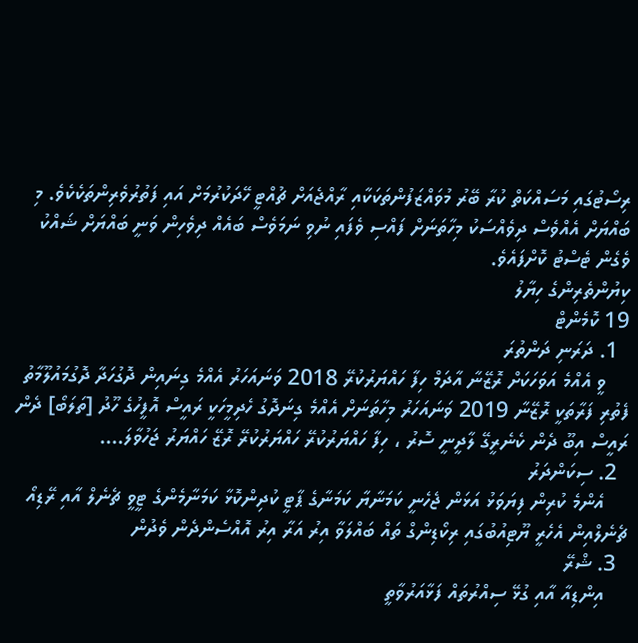ރިސޯޓުގައި މަސައްކަތް ކުރާ ބޭރު މުވައްޒަފުންތަކަކާއި ރާއްޖެއަށް ޗުއްޓީ ހޭދަކުރުމަށް އައި ފަތުރުވެރިންތަކެކެވެ. މި ބައްޔަށް އެއްވެސް ދިވެއްސަކު މިހާތަނަށް ފައްސި ވެފައި ނުވި ނަމަވެސް ބައެއް ދިވެހިން ވަނީ ބައްޔަށް ޝައްކު ވެގެން ޓެސްޓު ކޮށްފައެވެ.
ކިޔުންތެރިންގެ ހިޔާލު
19 ކޮމެންޓް
  1. ދަރަނި ދަންތުރަ
    ވީ އެއްމެ އަވަހަކަށް ރޮޒޭނާ އާދަމް ހިފާ ހައްޔަރުކުރޭ 2018 ވަނައަހަރު އެއްމެ ގިނައިން ދޮގުހަދާ ދޮގުމައުލޫމާތު ފެތުރި ފަރާތަކީ ރޮޒޭނާ 2019 ވަނައަހަރު މިހާތަނަށް އެއްމެ ގިނަދޮގު ހެދިމީހަކީ ރައީސް އޮފީހުގެ ހޫދު [ތަލަބޯ] ދެން ރައީސް އިބޫ ދެން ކެނެރީގޭ ލާދީނީ ސޮރު ، ހިފާ ހައްޔަރުކުރޭ ހައްޔަރުކުރޭ ރޮޒޭ ހައްޔަރު ޖަހުވާލަ....
  2. ސިކަންދަރު
    އެންމެ ކުރިން ފިޔަވަޅު އަޅަން ޖެހެނީ ކަމަނާޔާ ކަމަނާގެ ޕާޓީ ކުދިންކޮޅާ ކަމަނާމެންގެ ޓީވީ ޗެނެލް އާއި ރޭޑިއޯ ޗެނެލްއިން އެހެރީ ޔޫޓިއުބުގައި ރިކޯޑިންގް ތައް ބައްލަވާ އިރު އަރާ އިރު އޮއްސެންދެން ވެދުން
  3. ޝްރޭ
    އިންޑިއާ އާއި ގުޅޭ ސިއްރުތައް ފަޅާއަރުވާތީ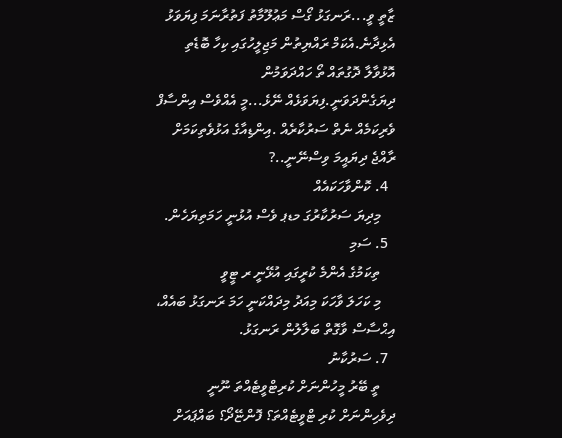ޒާތީ ވީ...ރަނގަޅު ގޯސް މަޢުލޫމާތު ފަތުރާނަމަ ފިޔަވަޅު އެޅިދާނެ.އެކަމް ރައްޔިތުން މަޖިލީހުގައި ކިހާ ބޮޑެތި އޮޅުވާލާ ދޮގުތައް ތޯ ހައްދަވަމުން ދިޔަގެންދަވަނީ.ފިޔަވަޅެއް ނޭޅެ...މީ އެއްވެސް އިންސާފް ވެރިކަމެއް ނެތް ސަރުކާރެއް .އިންޑިއާގެ އަޅުވެތިކަމަށް ރާއްޖެ ދިޔައީމަ ވިސްނޭނީ..?
  4. ކޮންވާހަކައެއް
    މިދިޔަ ސަރުކާރުގަ މޑޕ ވެސް އުޅުނީ ހަމަތިޔަހެން.
  5. ސަމި
    ތިކަމުގެ އެންމެ ކުރީގައި އުޅޭނީ ރ ޓީވީ
    މި ކަހަލަ ވާހަކަ މިއަދު މިދައްކަނީ ހަމަ ރަނގަޅު ބައެއް، އިޙްސާސް ވާގޮތް ބަލާލުން ރަނގަޅު.
  7. ސަރުކާނު
    ތީ ބޭރު މީހުންނަށް ކުރިޓްވީޓެއްތަ ނޫނީ ދިވެހިންނަށް ކުރި ޓްވީޓެއްތަ؟ ފޮންޏޭދޯ؟ ބައްޕައަށް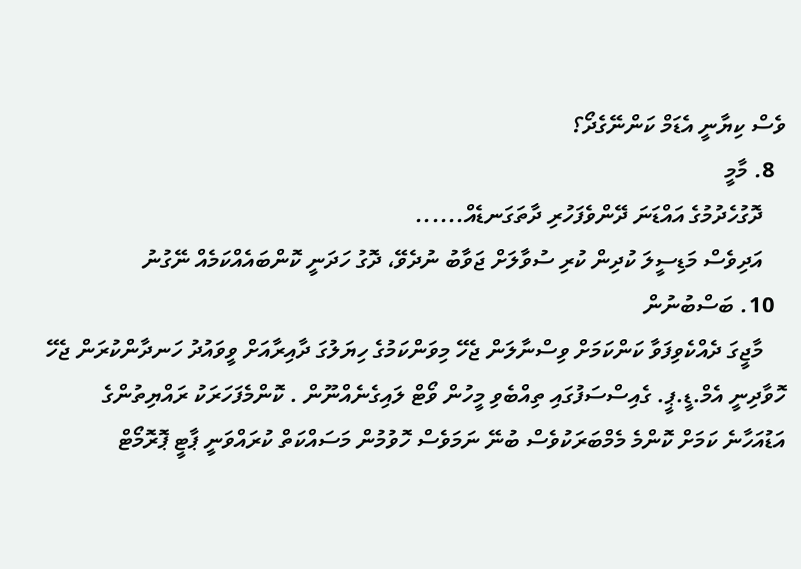ވެސް ކިޔާނީ އެޑަމް ކަންނޭގެދޯ؟
  8. މާމީ
    ދޮގުހެދުމުގެ އައްޑަނަ ދޭންވެފަހުރި ދާތަގަނޑެއް......
    އަދިވެސް މަޑިސީލަ ކުދިން ކުރި ސުވާލަށް ޖަވާބު ނުދެވޭ، ދޮގު ހަދަނީ ކޮންބައެއްކަމެއް ނޭގުނު
  10. ބަސްބުނުން
    މާޖީގަ ދެއްކެވިފަވާ ކަންކަމަށް ވިސްނާލަން ޖެހޭ މިވަންކަމުގެ ހިޔަލުގަ ދާއިރާއަށް ވީވައުދު ހަނދާންކުރަން ޖެހޭ ހޮވާދިނީ އެމް.ޑީ.ޕީ. ގެއިސްސަފުގައި ތިއްބެވި މީހުން ވޯޓް ލައިގެނެއްނޫން . ކޮންމެފަހަރަކު ރައްޔިތުންގެ އަޑުއަހާނެ ކަމަށް ކޮންމެ މެމްބަރަކުވެސް ބުނޭ ނަމަވެސް ހޮވުމުން މަސައްކަތް ކުރައްވަނީ ޕާޓީ ޕޮރޮމޯޓް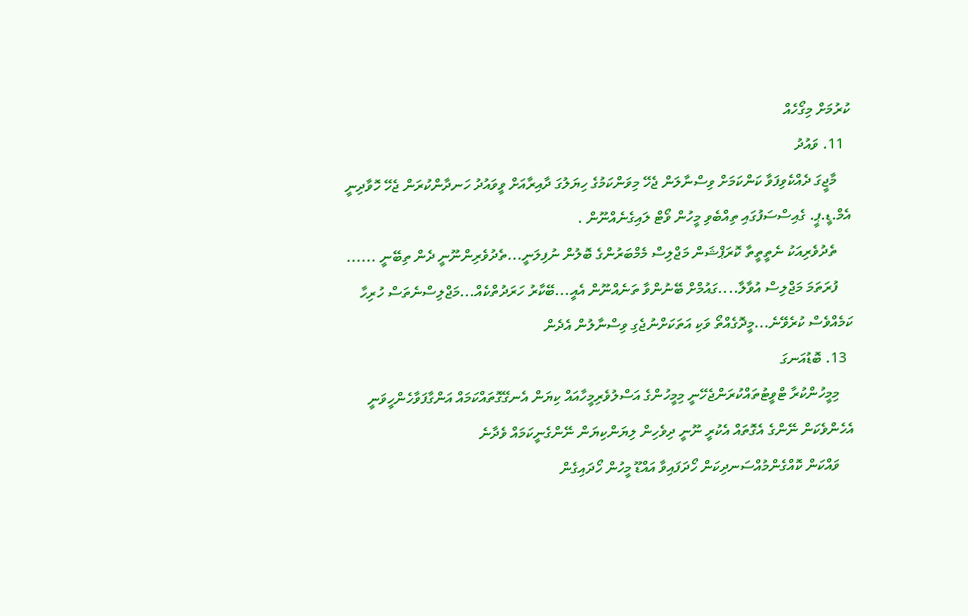ކުރުމަށް މިގޯހެއް
  11. ވައުދު
    މާޖީގަ ދެއްކެވިފަވާ ކަންކަމަށް ވިސްނާލަން ޖެހޭ މިވަންކަމުގެ ހިޔަލުގަ ދާއިރާއަށް ވީވައުދު ހަނދާންކުރަން ޖެހޭ ހޮވާދިނީ އެމް.ޑީ.ޕީ. ގެއިސްސަފުގައި ތިއްބެވި މީހުން ވޯޓް ލައިގެނެއްނޫން .
    ތެދުވެރިއަކު ނެތީތީތާ ކޮރަޕްޝަން މަޖްލިސް މެމްބަރުންގެ ބޮލުން ނުފިލަނީ...ތެދުވެރިންނޫނީ ދެން ތިބޭނީ ......
    ފުރަތަމަ މަޖްލިސް އުވާލާ....ގައުމްށް ބޭނުންވާ ތަނެއްނޫން އެއީ...ބޭކާރު ހަރަދުތްކެއް...މަޖްލިސްނެތަސް ހުރިހާ ކަމެއްވެސް ކުރެވޭނެ...މީދޮގެއްތޯ ވަކި އަތަކަށްނުޖެގި ވިސްނާލުން އެދެން
  13. ބޮޑުއަނގަ
    މިމީހުންކުރާ ޓްވީޓުތައްކުރަންޖެހޭނީ މިމީހުންގެ އަސްލުވެރިމީހާއައް ކިޔަން އެނގޭގޮތައްކަމައް އަންގާފަވާހެންހީވަނީ އެހެންވެކަން ނޭންގެ އެގޮތައް އެކުރީ ނޫނީ ދިވެހިން ލިޔަންކިޔަން ނޭންގެނީކަމައް ވެދާނެ
    ވައްކަން ކޮއްގެންމުއްސަނދިކަން ހޯދަފައިވާ އައްޑޫ މީހުން ހޯދައިގެން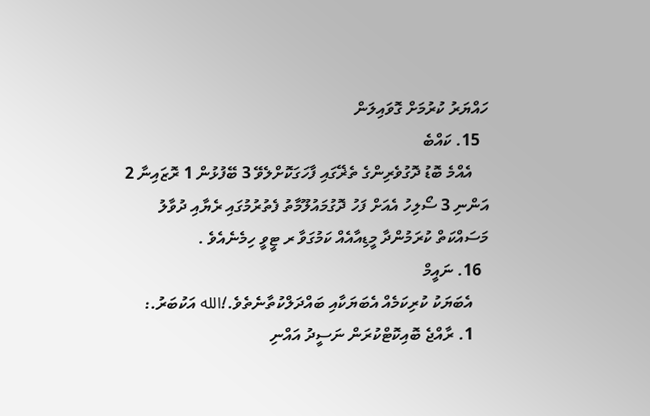ހައްޔަރު ކުރުމަށް ގޮވައިލަން
  15. ކައްބެ
    އެއްމެ ބޮޑު ދޮގުވެރިންގެ ތެޜޭގައި ފާހަގަކޮށްލެވޭ 3 ބޭފުޅުން 1 ރޮޒައިނާ 2 އަންނި 3 ސޯލިހު އެއަށް ފަހު ދޮގުމައުލޫމާތު ފެތުރުމުގައި ރެޔާއި ދުވާލު މަސައްކަތް ކުރަމުންދާ މީޑިއާއެއް ކަމުގަވާ ރ ޓީވީ ހިމެނެއެވެ .
  16. ނައީމް
    އެބަޔަކު ކުރިކަމެއް އެބަޔަކާއި ބައްދަލްކުތާނެތެވެ.!الله އަކުބަރު.:
    1. ރާއްޖެ ބޮއިކޮޓްކުރަން ނަސީދު އައްނި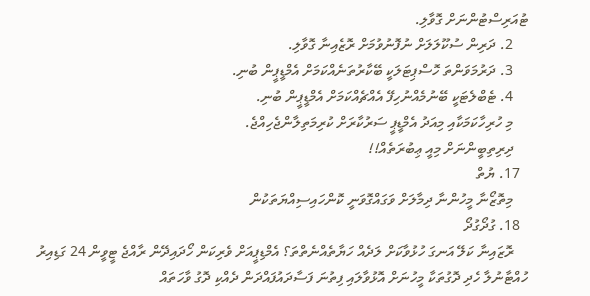ޓުއަރިސްޓުންނަށް ގޮވާލި.
    2. ދަރިން ސުކޫލަލަށް ނުފޮނުވުމަށް ރޮޒެއިނާ ގޮވާލި.
    3. ދަރުމަވަންތަ ހޮސްޕިޓަލަކީ ބޭކާރުތަނެއްކަމަށް އެމްޑީޕީން ބުނި.
    4. ޓެބްލެޓަކީ ބޭނުމެއްނުހިފޭ އެއްޗެއްކަމަށް އެމްޑީޕީން ބުނި.
    މި ހުރިހާކަމަކާއި މިއަދު އެމްޑީޕީ ސަރުކާރަށް ކުރިމަތިލާންޖެހިއްޖެ.
    ދިރިތިބީންނަށް މިއީ ޢިބުރަތެއް!!
  17. ޔުތް
    މިތޮޒޯނާ މީހުންނާ ދިމާލަށް ވަގައްގޮވަނީ ކޮންހައިސިއްޔަތަކުން
  18. ގުދޯގުދޯ
    ރޮޒައިނާ ކަލޭ އަނގަ ހުޅުވާކަށް ލަދެއް ހަޔާތެއްނެތްތަ؟ އެމްޑިޕީއަށް ވެރިކަން ހޯދައިދޭން ރާއްޖެ ޓީވީން 24 ގަޑިއިރު ހުއްޓާނުލާ ހެދި ދޮގުތަކާ މީހުނަށް އޮޅުވާލައި ފިތުނަ ފަސާދައުފައްދަން ދެއްކި ދޮގު ވާހަތައް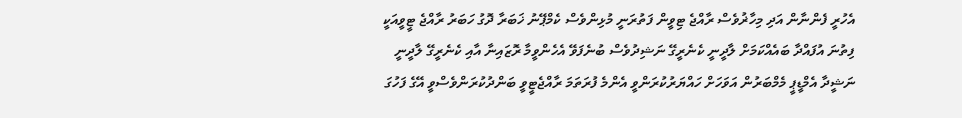އެހުރީ ފެންނާން އަދި މިހާޜުވެސް ރާއްޖެ ޓިވީން ފަތުރަނީ މުޅިންވެސް ކެމްޕޭނު ޚަބަރާ ދޮގު ހަބަރު ރާއްޖެ ޓީވީއަކީ ފިތުނަ އުފައްދާ ބައެއްކަމަށް ލާދީނީ ކެނެރީގޭ ނަޝިދުވެސް ބުނެފަވޭ އެހެންވީމާ ރޮޒައިނާ އާއި ކެނެރީގޭ ލާދީނީ ނަޝީދާ އެމްޑީޕީ މެމްބަރުން އަވަހަށް ހައްޔަރުކުރަންވީ އެންމެ ފުރަތަމަ ރާއްޖެޓީވީ ބަންދުކުރަންވެސްވީ އޭގެ ފަހުގަ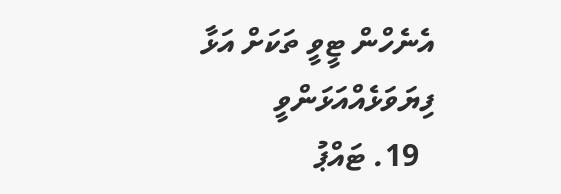އެނެހްން ޓީވީ ތަކަށް އަޅާ ފިޔަވަޅެއްއަޅަންވީ
  19. ޓައްޕު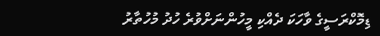ޑިމޮކްރަސީގެ ވާހަކަ ދެއްކި މީހުންނަށްވުރެ ހުދު މުހުތާރު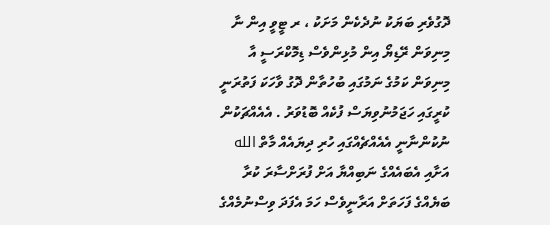ދޮގުވެރި ބަޔަކު ނުދެކެން މަށަކު ، ރ ޓީވީ އިން ނާ މިނިވަން ރޭޑިޔޯ އިން މުޅިންވެސް ޑިމޮކްރަސީ އާ މިނިވަން ކަމުގެ ނަމުގައި ބުހުތާން ދޮގު ވާހަކަ ފަތުރަނީ ކުރީގައި ހަޖަމުނުވިޔަސް ފުކެއް ބޮޑުވަރު . އެއެއްޗަކުން ނުކުންނާނީ އެއެއްޗެއްގައި ހުރި ދިޔައެއް މާތް الله އަށާއި އެބައެއްގެ ނަބިއްޔާ އަށް ފުރަށްސާރަ ކުރާ ބަޔެއްގެ ފަހަތަށް އަރާނީވެސް ހަމަ އެފަދަ ވިސްނުމެއްގެ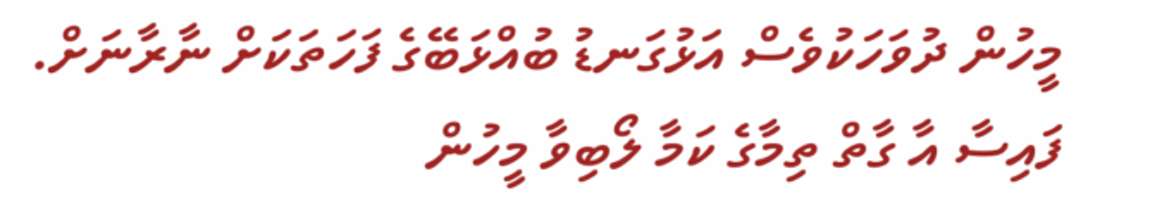މީހުން ދުވަހަކުވެސް އަޅުގަނޑު ބުއްޅަބޭގެ ފަހަތަކަށް ނާރާނަށް. ފައިސާ އާ ގާތް ތިމާގެ ކަމާ ލޯބިވާ މީހުން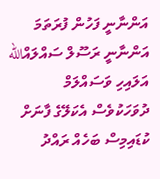އަންނާނީ ފަހުން ފުރަތަމަ އަންނާނީ ރަސޫލް ސައްލައްالله އަލައިހި ވަސައްލަމް ދުވަހަކުވެސް އެކަލޭގެ ފާނަށް ކުޑައިމިސް ބަހެއް ރައްދު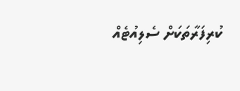ކުރިފަރާތަކަށް ސެލިއުޓެއް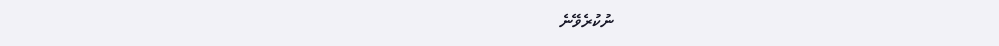ނުކުރެވޭނެ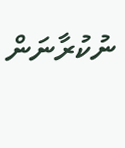ނުކުރާނަން